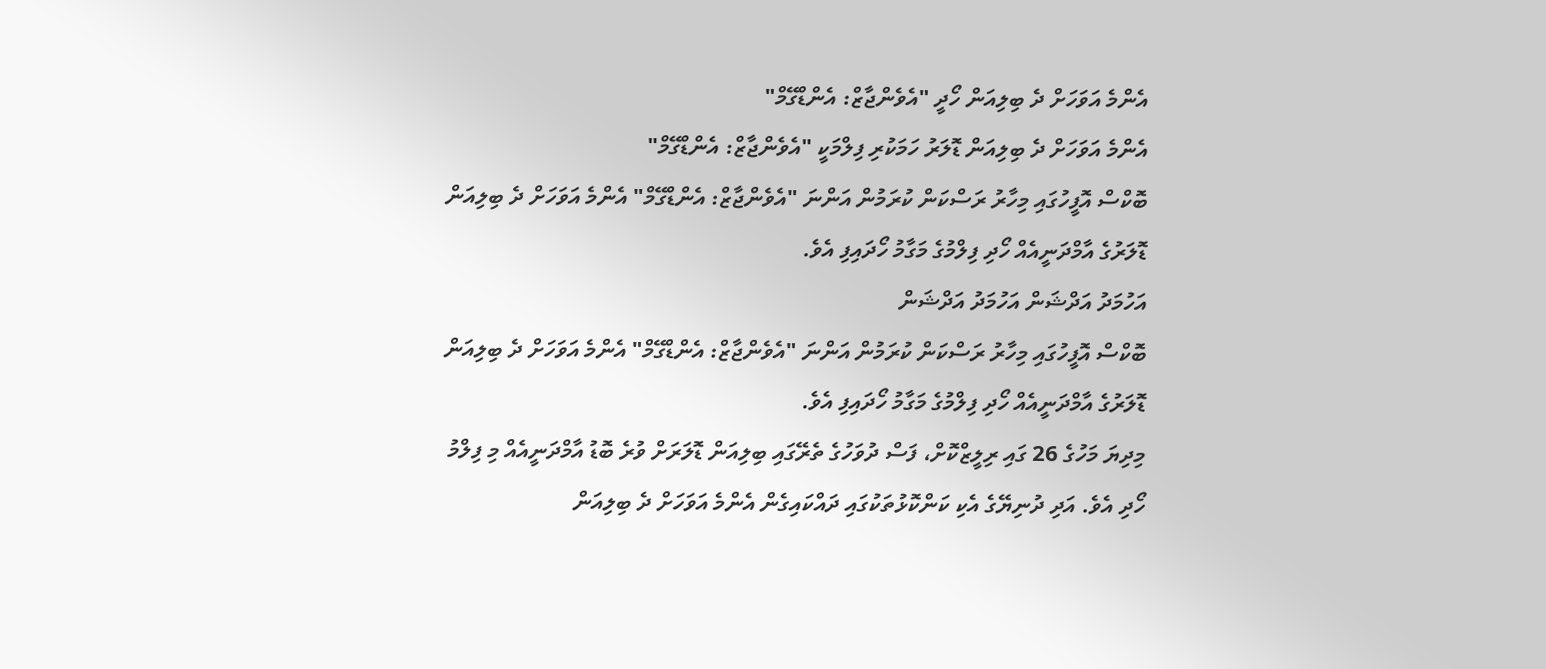އެންމެ އަވަހަށް ދެ ބިލިއަން ހޯދީ "އެވެންޖާޒް: އެންޑްގޭމް"
އެންމެ އަވަހަށް ދެ ބިލިއަން ޑޮލަރު ހަމަކުރި ފިލްމަކީ "އެވެންޖާޒް: އެންޑްގޭމް"
ބޮކްސް އޮފީހުގައި މިހާރު ރަސްކަން ކުރަމުން އަންނަ "އެވެންޖާޒް: އެންޑްގޭމް" އެންމެ އަވަހަށް ދެ ބިލިއަން ޑޮލަރުގެ އާމްދަނީއެއް ހޯދި ފިލްމުގެ މަގާމު ހޯދައިފި އެވެ.
އަހުމަދު އަދްޝަން އަހުމަދު އަދްޝަން
ބޮކްސް އޮފީހުގައި މިހާރު ރަސްކަން ކުރަމުން އަންނަ "އެވެންޖާޒް: އެންޑްގޭމް" އެންމެ އަވަހަށް ދެ ބިލިއަން ޑޮލަރުގެ އާމްދަނީއެއް ހޯދި ފިލްމުގެ މަގާމު ހޯދައިފި އެވެ.
މިދިޔަ މަހުގެ 26 ގައި ރިލީޒްކޮށް، ފަސް ދުވަހުގެ ތެރޭގައި ބިލިއަން ޑޮލަރަށް ވުރެ ބޮޑު އާމްދަނީއެއް މި ފިލްމު ހޯދި އެވެ. އަދި ދުނިޔޭގެ އެކި ކަންކޮޅުތަކުގައި ދައްކައިގެން އެންމެ އަވަހަށް ދެ ބިލިއަން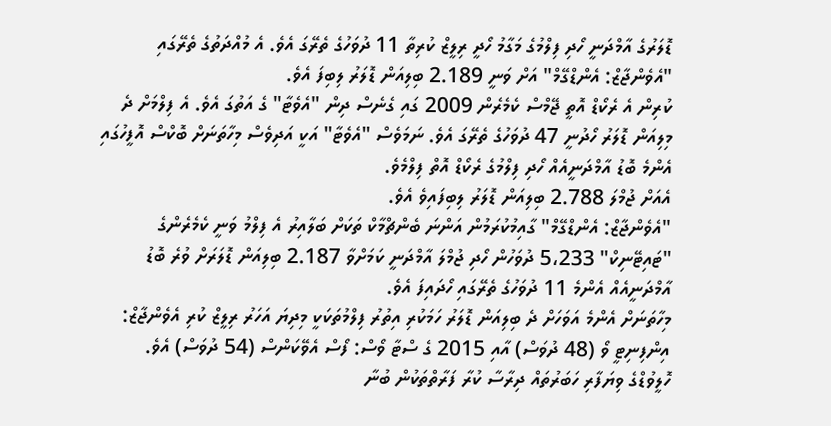ޑޮލަރުގެ އާމްދަނީ ހޯދި ފިލްމުގެ މަގާމު ހޯދީ ރިލީޒް ކުރިތާ 11 ދުވަހުގެ ތެރޭގަ އެވެ. އެ މުއްދަތުގެ ތެރޭގައި "އެވެންޖާޒް: އެންޑްގޭމް" އަށް ވަނީ 2.189 ބިލިއަން ޑޮލަރު ލިބިފަ އެވެ.
ކުރިން އެ ރެކޯޑް އޮތީ ޖޭމްސް ކެމެރެން 2009 ގައި ގެނެސް ދިން "އެވެޓާ" ގެ އަތުގަ އެވެ. އެ ފިލްމަށް ދެ މިލިއަން ޑޮލަރު ހޯދުނީ 47 ދުވަހުގެ ތެރޭގަ އެވެ. ނަމަވެސް "އެވެޓާ" އަކީ އަދިވެސް މިހާތަނަށް ބޮކްސް އޮފީހުގައި އެންމެ ބޮޑު އާމްދަނީއެއް ހޯދި ފިލްމުގެ ރެކޯޑް އޮތް ފިލްމެވެ.
އެއަށް ޖުމްލަ 2.788 ބިލިއަން ޑޮލަރު ލިބިފައިވެ އެވެ.
"އެވެންޖާޒް: އެންޑްގޭމް" ގާއިމުކުރަމުން އަންނަ ބެންޗްމާކް ތަކަށް ބަލާއިރު އެ ފިލްމު ވަނީ ކެމެރެންގެ "ޓައިޓޭނިކް" 5،233 ދުވަހުން ހޯދި ޖުމްލަ އާމްދަނީ ކަމަށްވާ 2.187 ބިލިއަން ޑޮލަރަށް ވުރެ ބޮޑު އާމްދަނީއެއް އެންމެ 11 ދުވަހުގެ ތެރޭގައި ހޯދައިފަ އެވެ.
މިހާތަނަށް އެންމެ އަވަހަށް ދެ ބިލިއަން ޑޮލަރު ހަމަކުރި އިތުރު ފިލްމުތަކަކީ މިދިޔަ އަހަރު ރިލީޒް ކުރި އެވެންޖާޒް: އިންފިނިޓީ ވޯ (48 ދުވަސް) އާއި 2015 ގެ ސްޓާ ވޯސް: ފޯސް އެވޭކަންސް (54 ދުވަސް) އެވެ.
ހޮލީވުޑްގެ ވިޔަފާރި ހަބަރުތައް ދިރާސާ ކުރާ ފަރާތްތަކުން ބުނާ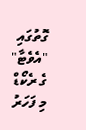ގޮތުގައި "އެވެޓާ" ގެ ރެކޯޑް މި ފަހަރު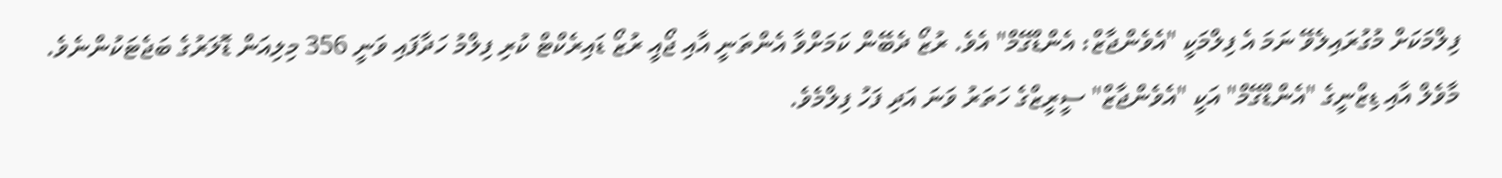ފިލްމަކަށް މުގުރައިލެވޭ ނަމަ އެ ފިލްމަކީ "އެވެންޖާޒް: އެންޑްގޭމް" އެވެ. ރުޒޯ ދެބޭން ކަމަށްވާ އެންތަނީ އާއި ޖޯއީ ރުޒޯ ޑައިރެކްޓް ކުރި ފިލްމު ހަދާފައި ވަނީ 356 މިލިއަން ޑޮލަރުގެ ބަޖެޓަކުންނެވެ.
މާވެލް އާއި ޑިޒްނީގެ "އެންޑްގޭމް" އަކީ "އެވެންޖާޒް" ސީރީޒްގެ ހަތަރު ވަނަ އަދި ފަހު ފިލްމެވެ.